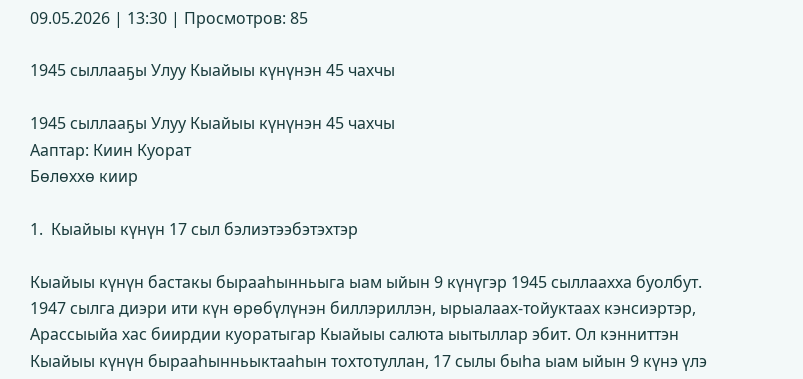09.05.2026 | 13:30 | Просмотров: 85

1945 сыллааҕы Улуу Кыайыы күнүнэн 45 чахчы

1945 сыллааҕы Улуу Кыайыы күнүнэн 45 чахчы
Ааптар: Киин Куорат
Бөлөххө киир

1.  Кыайыы күнүн 17 сыл бэлиэтээбэтэхтэр

Кыайыы күнүн бастакы бырааһынньыга ыам ыйын 9 күнүгэр 1945 сыллаахха буолбут. 1947 сылга диэри ити күн өрөбүлүнэн биллэриллэн, ырыалаах-тойуктаах кэнсиэртэр, Арассыыйа хас биирдии куоратыгар Кыайыы салюта ыытыллар эбит. Ол кэнниттэн Кыайыы күнүн бырааһынньыктааһын тохтотуллан, 17 сылы быһа ыам ыйын 9 күнэ үлэ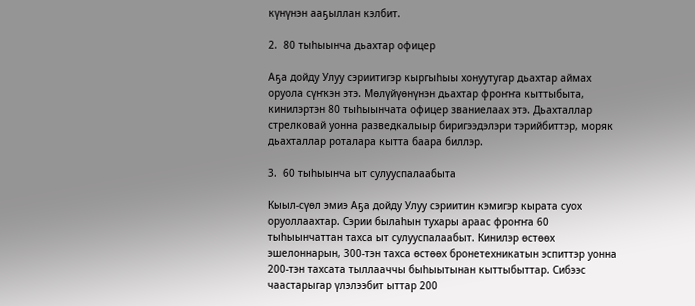күнүнэн ааҕыллан кэлбит.

2.  80 тыһыынча дьахтар офицер

Аҕа дойду Улуу сэриитигэр кыргыһыы хонуутугар дьахтар аймах оруола сүҥкэн этэ. Мөлүйүөнүнэн дьахтар фроҥҥа кыттыбыта, кинилэртэн 80 тыһыынчата офицер званиелаах этэ. Дьахталлар стрелковай уонна разведкалыыр биригээдэлэри тэрийбиттэр, моряк дьахталлар роталара кытта баара биллэр.

3.  60 тыһыынча ыт сулууспалаабыта

Кыыл-сүөл эмиэ Аҕа дойду Улуу сэриитин кэмигэр кырата суох оруоллаахтар. Сэрии былаһын тухары араас фроҥҥа 60 тыһыынчаттан тахса ыт сулууспалаабыт. Кинилэр өстөөх эшелоннарын, 300-тэн тахса өстөөх бронетехникатын эспиттэр уонна 200-тэн тахсата тыллааччы быһыытынан кыттыбыттар. Сибээс чаастарыгар үлэлээбит ыттар 200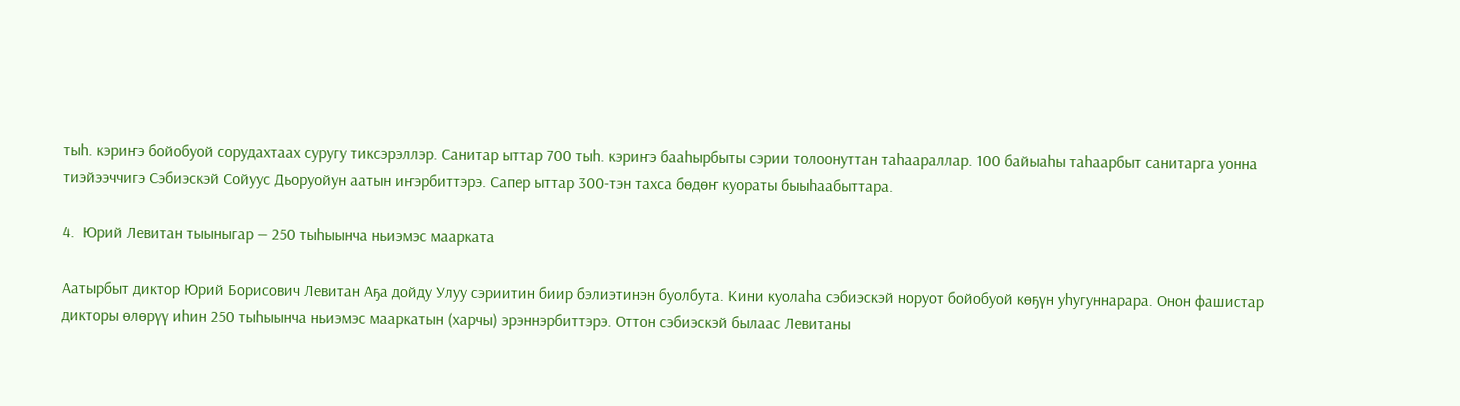тыһ. кэриҥэ бойобуой сорудахтаах суругу тиксэрэллэр. Санитар ыттар 700 тыһ. кэриҥэ бааһырбыты сэрии толоонуттан таһаараллар. 100 байыаһы таһаарбыт санитарга уонна тиэйээччигэ Сэбиэскэй Сойуус Дьоруойун аатын иҥэрбиттэрэ. Сапер ыттар 300-тэн тахса бөдөҥ куораты быыһаабыттара.

4.  Юрий Левитан тыыныгар — 250 тыһыынча ньиэмэс маарката

Аатырбыт диктор Юрий Борисович Левитан Аҕа дойду Улуу сэриитин биир бэлиэтинэн буолбута. Кини куолаһа сэбиэскэй норуот бойобуой көҕүн уһугуннарара. Онон фашистар дикторы өлөрүү иһин 250 тыһыынча ньиэмэс мааркатын (харчы) эрэннэрбиттэрэ. Оттон сэбиэскэй былаас Левитаны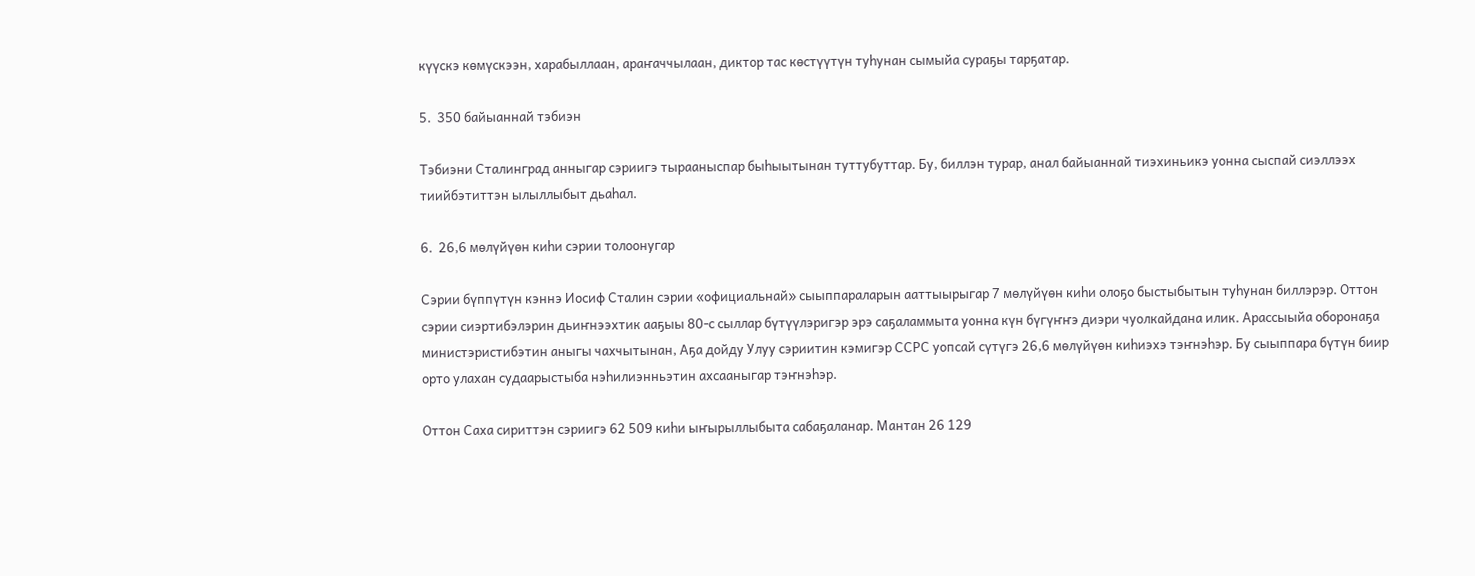күүскэ көмүскээн, харабыллаан, араҥаччылаан, диктор тас көстүүтүн туһунан сымыйа сураҕы тарҕатар.

5.  350 байыаннай тэбиэн

Тэбиэни Сталинград анныгар сэриигэ тырааныспар быһыытынан туттубуттар. Бу, биллэн турар, анал байыаннай тиэхиньикэ уонна сыспай сиэллээх тиийбэтиттэн ылыллыбыт дьаһал.

6.  26,6 мөлүйүөн киһи сэрии толоонугар

Сэрии бүппүтүн кэннэ Иосиф Сталин сэрии «официальнай» сыыппараларын ааттыырыгар 7 мөлүйүөн киһи олоҕо быстыбытын туһунан биллэрэр. Оттон сэрии сиэртибэлэрин дьиҥнээхтик ааҕыы 80-с сыллар бүтүүлэригэр эрэ саҕаламмыта уонна күн бүгүҥҥэ диэри чуолкайдана илик. Арассыыйа оборонаҕа министэристибэтин аныгы чахчытынан, Аҕа дойду Улуу сэриитин кэмигэр ССРС уопсай сүтүгэ 26,6 мөлүйүөн киһиэхэ тэҥнэһэр. Бу сыыппара бүтүн биир орто улахан судаарыстыба нэһилиэнньэтин ахсааныгар тэҥнэһэр.

Оттон Саха сириттэн сэриигэ 62 509 киһи ыҥырыллыбыта сабаҕаланар. Мантан 26 129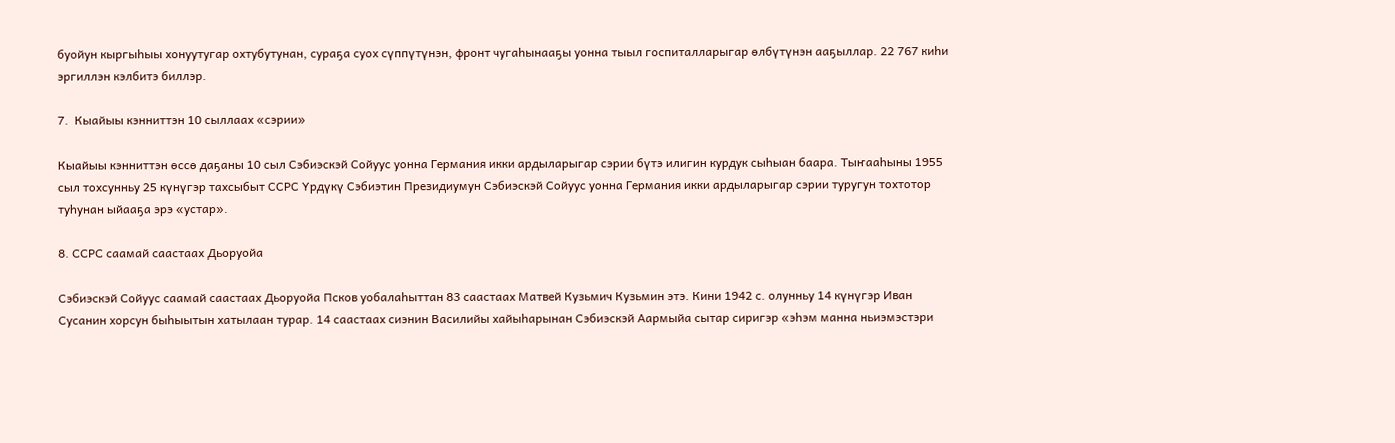буойун кыргыһыы хонуутугар охтубутунан, сураҕа суох сүппүтүнэн, фронт чугаһынааҕы уонна тыыл госпиталларыгар өлбүтүнэн ааҕыллар. 22 767 киһи эргиллэн кэлбитэ биллэр.

7.  Кыайыы кэнниттэн 10 сыллаах «сэрии»

Кыайыы кэнниттэн өссө даҕаны 10 сыл Сэбиэскэй Сойуус уонна Германия икки ардыларыгар сэрии бүтэ илигин курдук сыһыан баара. Тыҥааһыны 1955 сыл тохсунньу 25 күнүгэр тахсыбыт ССРС Үрдүкү Сэбиэтин Президиумун Сэбиэскэй Сойуус уонна Германия икки ардыларыгар сэрии туругун тохтотор туһунан ыйааҕа эрэ «устар».

8. ССРС саамай саастаах Дьоруойа

Сэбиэскэй Сойуус саамай саастаах Дьоруойа Псков уобалаһыттан 83 саастаах Матвей Кузьмич Кузьмин этэ. Кини 1942 с. олунньу 14 күнүгэр Иван Сусанин хорсун быһыытын хатылаан турар. 14 саастаах сиэнин Василийы хайыһарынан Сэбиэскэй Аармыйа сытар сиригэр «эһэм манна ньиэмэстэри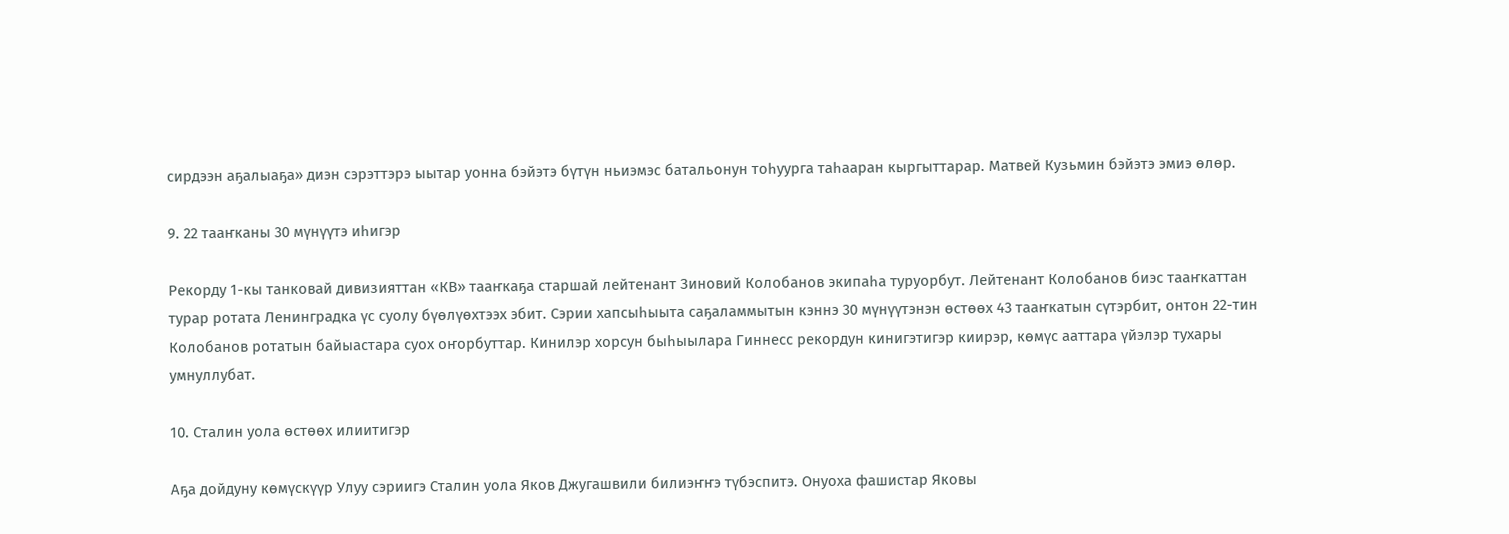сирдээн аҕалыаҕа» диэн сэрэттэрэ ыытар уонна бэйэтэ бүтүн ньиэмэс батальонун тоһуурга таһааран кыргыттарар. Матвей Кузьмин бэйэтэ эмиэ өлөр.

9. 22 тааҥканы 30 мүнүүтэ иһигэр

Рекорду 1-кы танковай дивизияттан «КВ» тааҥкаҕа старшай лейтенант Зиновий Колобанов экипаһа туруорбут. Лейтенант Колобанов биэс тааҥкаттан турар ротата Ленинградка үс суолу бүөлүөхтээх эбит. Сэрии хапсыһыыта саҕаламмытын кэннэ 30 мүнүүтэнэн өстөөх 43 тааҥкатын сүтэрбит, онтон 22-тин Колобанов ротатын байыастара суох оҥорбуттар. Кинилэр хорсун быһыылара Гиннесс рекордун кинигэтигэр киирэр, көмүс ааттара үйэлэр тухары умнуллубат.

10. Сталин уола өстөөх илиитигэр

Аҕа дойдуну көмүскүүр Улуу сэриигэ Сталин уола Яков Джугашвили билиэҥҥэ түбэспитэ. Онуоха фашистар Яковы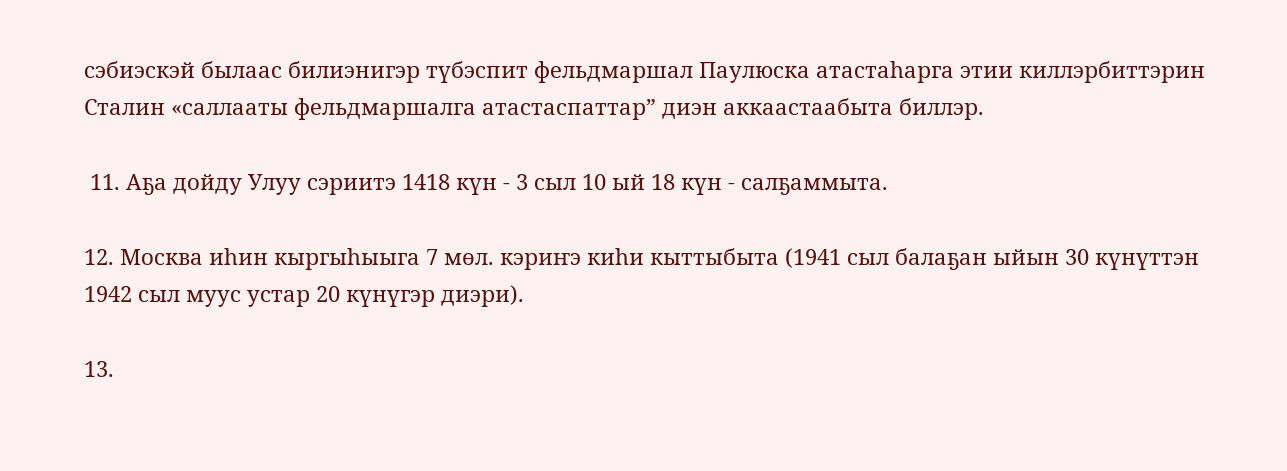сэбиэскэй былаас билиэнигэр түбэспит фельдмаршал Паулюска атастаһарга этии киллэрбиттэрин Сталин «саллааты фельдмаршалга атастаспаттар” диэн аккаастаабыта биллэр.

 11. Аҕа дойду Улуу сэриитэ 1418 күн - 3 сыл 10 ый 18 күн - салҕаммыта.

12. Москва иһин кыргыһыыга 7 мөл. кэриҥэ киһи кыттыбыта (1941 сыл балаҕан ыйын 30 күнүттэн 1942 сыл муус устар 20 күнүгэр диэри).

13.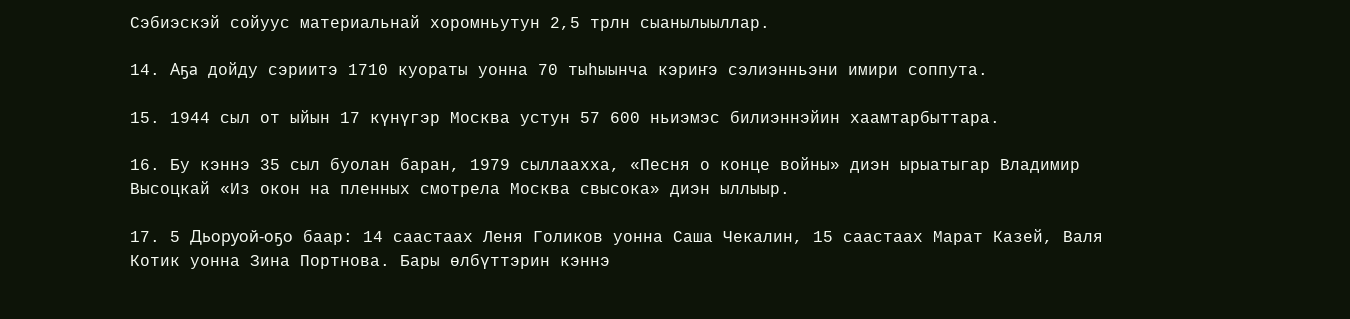Сэбиэскэй сойуус материальнай хоромньутун 2,5 трлн сыанылыыллар.

14. Аҕа дойду сэриитэ 1710 куораты уонна 70 тыһыынча кэриҥэ сэлиэнньэни имири соппута.

15. 1944 сыл от ыйын 17 күнүгэр Москва устун 57 600 ньиэмэс билиэннэйин хаамтарбыттара.

16. Бу кэннэ 35 сыл буолан баран, 1979 сыллаахха, «Песня о конце войны» диэн ырыатыгар Владимир Высоцкай «Из окон на пленных смотрела Москва свысока» диэн ыллыыр.

17. 5 Дьоруой-оҕо баар: 14 саастаах Леня Голиков уонна Саша Чекалин, 15 саастаах Марат Казей, Валя Котик уонна Зина Портнова. Бары өлбүттэрин кэннэ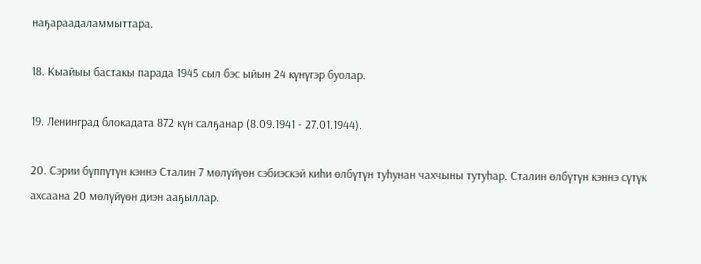наҕараадаламмыттара.

18. Кыайыы бастакы парада 1945 сыл бэс ыйын 24 күнүгэр буолар.

19. Ленинград блокадата 872 күн салҕанар (8.09.1941 - 27.01.1944).

20. Сэрии бүппүтүн кэннэ Сталин 7 мөлүйүөн сэбиэскэй киһи өлбүтүн туһунан чахчыны тутуһар. Сталин өлбүтүн кэннэ сүтүк ахсаана 20 мөлүйүөн диэн ааҕыллар.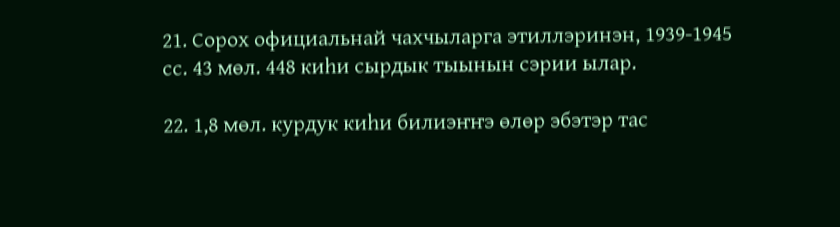21. Сорох официальнай чахчыларга этиллэринэн, 1939-1945 сс. 43 мөл. 448 киһи сырдык тыынын сэрии ылар.

22. 1,8 мөл. курдук киһи билиэҥҥэ өлөр эбэтэр тас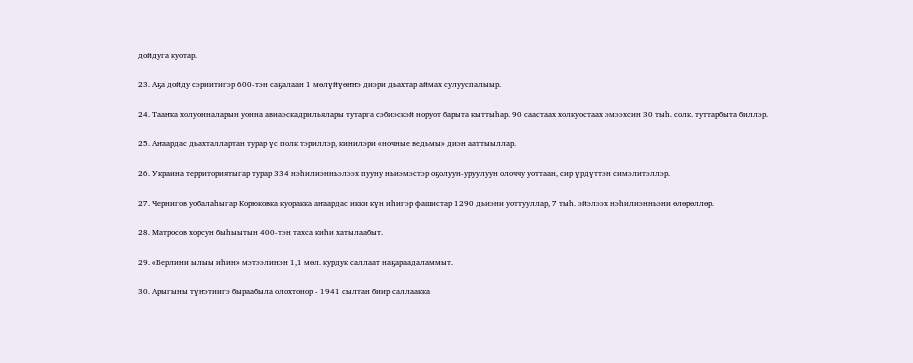дойдуга куотар.

23. Аҕа дойду сэриитигэр 600-тэн саҕалаан 1 мөлүйүөҥҥэ диэри дьахтар аймах сулууспалыыр.

24. Тааҥка холуонналарын уонна авиаэскадрильялары тутарга сэбиэскэй норуот барыта кыттыһар. 90 саастаах холкуостаах эмээхсин 30 тыһ. солк. туттарбыта биллэр.

25. Аҥаардас дьахталлартан турар үс полк тэриллэр, кинилэри «ночные ведьмы» диэн ааттыыллар.

26. Украина территориятыгар турар 334 нэһилиэнньэлээх пууну ньиэмэстэр оҕолуун-уруулуун олоччу уоттаан, сир үрдүттэн симэлитэллэр.

27. Чернигов уобалаһыгар Корюковка куоракка аҥаардас икки күн иһигэр фашистар 1290 дьиэни уоттууллар, 7 тыһ. эйэлээх нэһилиэнньэни өлөрөллөр.

28. Матросов хорсун быһыытын 400-тэн тахса киһи хатылаабыт.

29. «Берлини ылыы иһин» мэтээлинэн 1,1 мөл. курдук саллаат наҕараадаламмыт.

30. Арыгыны түҥэтиигэ быраабыла олохтонор - 1941 сылтан биир саллаакка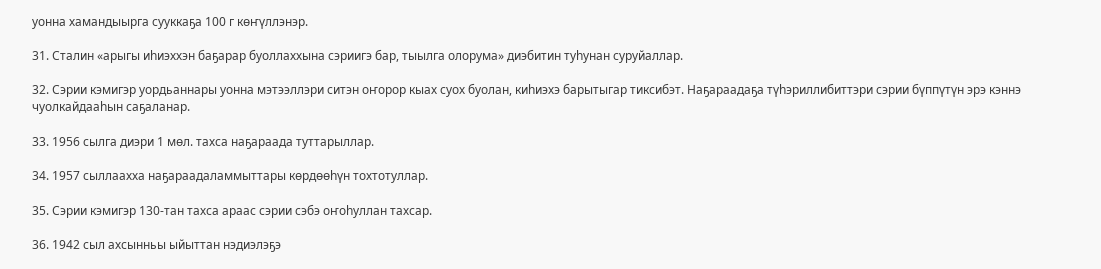уонна хамандыырга сууккаҕа 100 г көҥүллэнэр.

31. Сталин «арыгы иһиэххэн баҕарар буоллаххына сэриигэ бар, тыылга олорума» диэбитин туһунан суруйаллар.

32. Сэрии кэмигэр уордьаннары уонна мэтээллэри ситэн оҥорор кыах суох буолан, киһиэхэ барытыгар тиксибэт. Наҕараадаҕа түһэриллибиттэри сэрии бүппүтүн эрэ кэннэ чуолкайдааһын саҕаланар.

33. 1956 сылга диэри 1 мөл. тахса наҕараада туттарыллар.

34. 1957 сыллаахха наҕараадаламмыттары көрдөөһүн тохтотуллар.

35. Сэрии кэмигэр 130-тан тахса араас сэрии сэбэ оҥоһуллан тахсар.

36. 1942 сыл ахсынньы ыйыттан нэдиэлэҕэ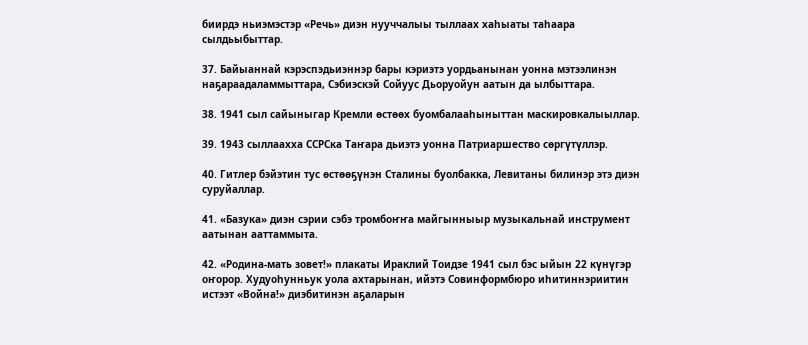биирдэ ньиэмэстэр «Речь» диэн нууччалыы тыллаах хаһыаты таһаара сылдьыбыттар.

37. Байыаннай кэрэспэдьиэннэр бары кэриэтэ уордьанынан уонна мэтээлинэн наҕараадаламмыттара, Сэбиэскэй Сойуус Дьоруойун аатын да ылбыттара.

38. 1941 сыл сайыныгар Кремли өстөөх буомбалааһыныттан маскировкалыыллар.

39. 1943 сыллаахха ССРСка Таҥара дьиэтэ уонна Патриаршество сөргүтүллэр.

40. Гитлер бэйэтин тус өстөөҕүнэн Сталины буолбакка, Левитаны билинэр этэ диэн суруйаллар.

41. «Базука» диэн сэрии сэбэ тромбоҥҥа майгынныыр музыкальнай инструмент аатынан ааттаммыта.

42. «Родина-мать зовет!» плакаты Ираклий Тоидзе 1941 сыл бэс ыйын 22 күнүгэр оҥорор. Худуоһунньук уола ахтарынан, ийэтэ Совинформбюро иһитиннэриитин истээт «Война!» диэбитинэн аҕаларын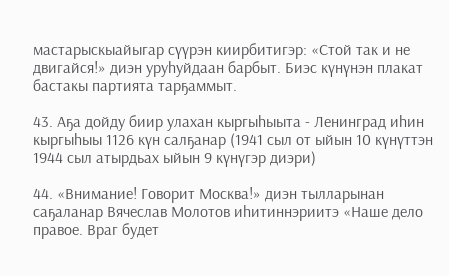мастарыскыайыгар сүүрэн киирбитигэр: «Стой так и не двигайся!» диэн уруһуйдаан барбыт. Биэс күнүнэн плакат бастакы партията тарҕаммыт.

43. Аҕа дойду биир улахан кыргыһыыта - Ленинград иһин кыргыһыы 1126 күн салҕанар (1941 сыл от ыйын 10 күнүттэн 1944 сыл атырдьах ыйын 9 күнүгэр диэри)

44. «Внимание! Говорит Москва!» диэн тылларынан саҕаланар Вячеслав Молотов иһитиннэриитэ «Наше дело правое. Враг будет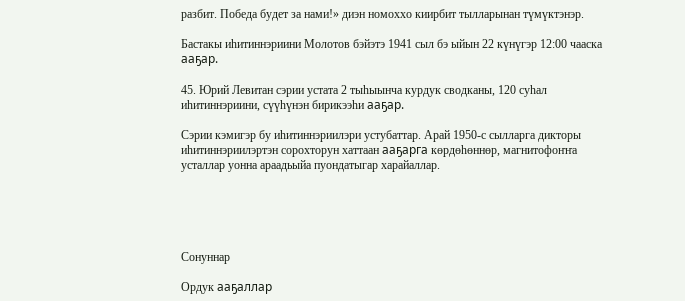разбит. Победа будет за нами!» диэн номоххо киирбит тылларынан түмүктэнэр.

Бастакы иһитиннэриини Молотов бэйэтэ 1941 сыл бэ ыйын 22 күнүгэр 12:00 чааска ааҕар.

45. Юрий Левитан сэрии устата 2 тыһыынча курдук сводканы, 120 суһал иһитиннэриини, сүүһүнэн бирикээһи ааҕар.

Сэрии кэмигэр бу иһитиннэриилэри устубаттар. Арай 1950-с сылларга дикторы иһитиннэриилэртэн сорохторун хаттаан ааҕарга көрдөһөннөр, магнитофоҥҥа усталлар уонна араадьыйа пуондатыгар харайаллар.





Сонуннар

Ордук ааҕаллар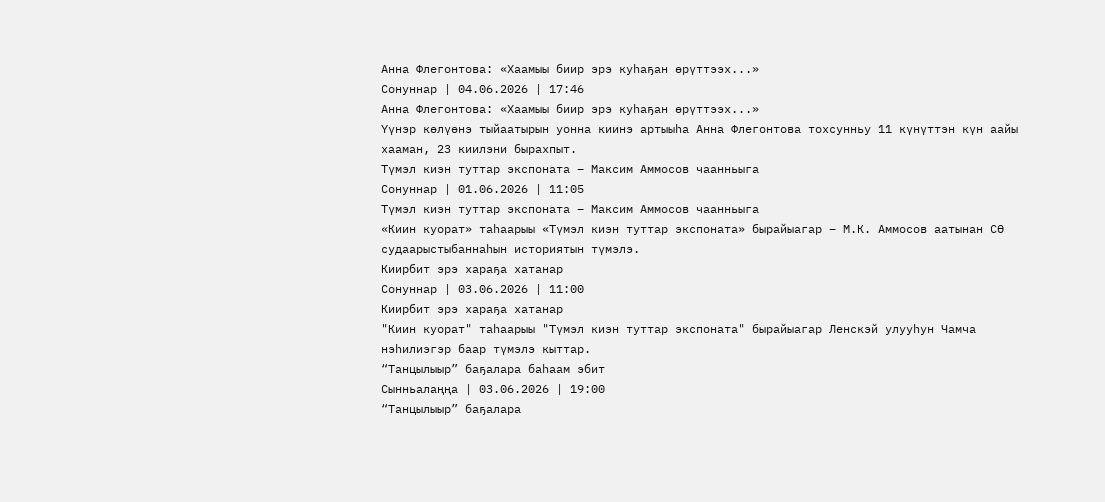Анна Флегонтова: «Хаамыы биир эрэ куһаҕан өрүттээх...»
Сонуннар | 04.06.2026 | 17:46
Анна Флегонтова: «Хаамыы биир эрэ куһаҕан өрүттээх...»
Үүнэр көлүөнэ тыйаатырын уонна киинэ артыыһа Анна Флегонтова тохсунньу 11 күнүттэн күн аайы хааман, 23 киилэни бырахпыт.
Түмэл киэн туттар экспоната – Максим Аммосов чаанньыга
Сонуннар | 01.06.2026 | 11:05
Түмэл киэн туттар экспоната – Максим Аммосов чаанньыга
«Киин куорат» таһаарыы «Түмэл киэн туттар экспоната» бырайыагар – М.К. Аммосов аатынан СӨ судаарыстыбаннаһын историятын түмэлэ.
Киирбит эрэ хараҕа хатанар
Сонуннар | 03.06.2026 | 11:00
Киирбит эрэ хараҕа хатанар
"Киин куорат" таһаарыы "Түмэл киэн туттар экспоната" бырайыагар Ленскэй улууһун Чамча нэһилиэгэр баар түмэлэ кыттар.
“Танцылыыр” баҕалара баһаам эбит
Сынньалаңңа | 03.06.2026 | 19:00
“Танцылыыр” баҕалара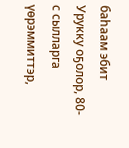баһаам эбит
Урукку оҕолор, 80-с сылларга үөрэммиттэр,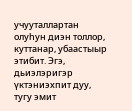учууталлартан олуһун диэн толлор, куттанар, убаастыыр этибит. Эгэ, дьиэлэригэр үктэниэхпит дуу, тугу эмит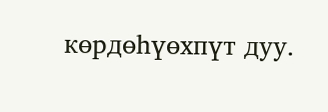көрдөһүөхпүт дуу.